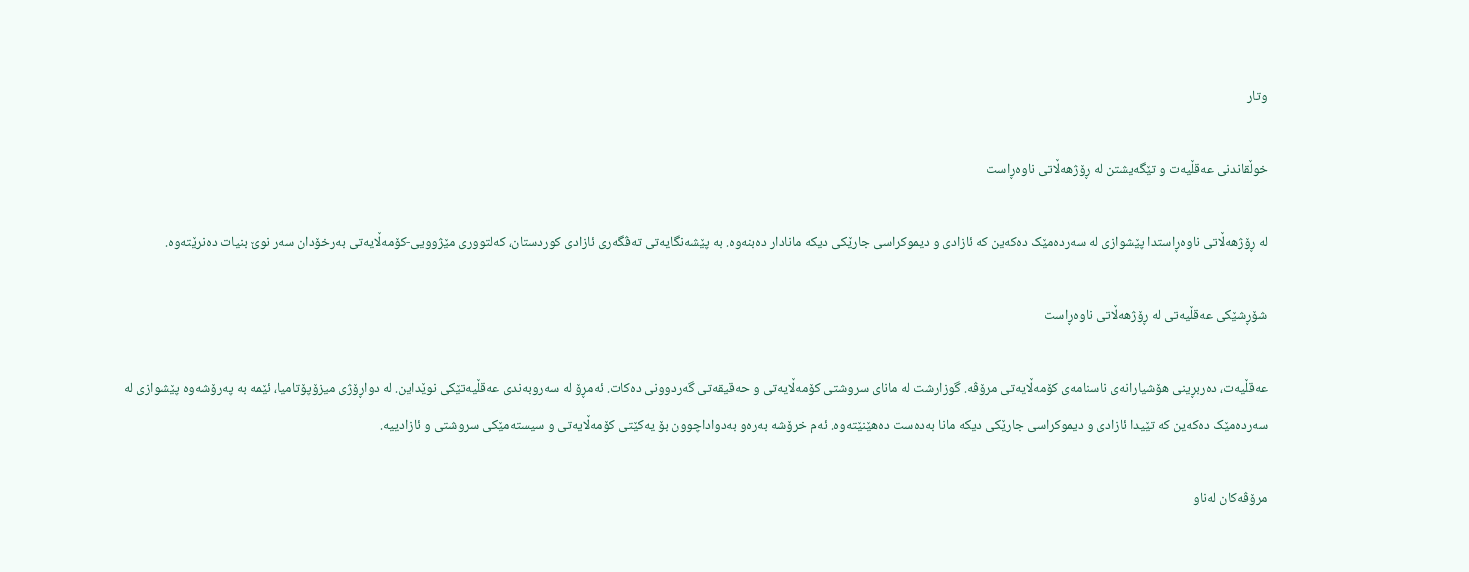وتار

خوڵقاندنی عەقڵیەت و تێگەیشتن لە ڕۆژهەڵاتی ناوەڕاست

لە ڕۆژهەڵاتی ناوەڕاستدا پێشوازی لە سەردەمێک دەکەین کە ئازادی و دیموکراسی جارێکی دیکە مانادار دەبنەوە. بە پێشەنگایەتی تەڤگەری ئازادی کوردستان، کەلتووری مێژوویی-کۆمەڵایەتی بەرخۆدان سەر نوێ بنیات دەنرێتەوە.

شۆڕشێکی عەقڵیەتی لە ڕۆژهەڵاتی ناوەڕاست

عەقڵیەت، دەربڕینی هۆشیارانەی ناسنامەی کۆمەڵایەتی مرۆڤە. گوزارشت لە مانای سروشتی کۆمەڵایەتی و حەقیقەتی گەردوونی دەکات. ئەمڕۆ لە سەروبەندی عەقڵیەتێکی نوێداین. لە دواڕۆژی میزۆپۆتامیا، ئێمە بە پەرۆشەوە پێشوازی لە سەردەمێک دەکەین کە تێیدا ئازادی و دیموکراسی جارێکی دیکە مانا بەدەست دەهێنێتەوە. ئەم خرۆشە بەرەو بەدواداچوون بۆ یەکێتی کۆمەڵایەتی و سیستەمێکی سروشتی و ئازادییە.

مرۆڤەکان لەناو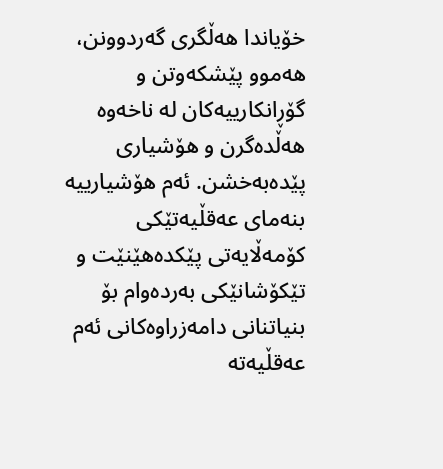خۆیاندا هەڵگری گەردوونن، هەموو پێشکەوتن و گۆڕانکارییەکان لە ناخەوە هەڵدەگرن و هۆشیاری پێدەبەخشن. ئەم هۆشیارییە بنەمای عەقڵیەتێکی کۆمەڵایەتی پێکدەهێنێت و تێکۆشانێکی بەردەوام بۆ بنیاتنانی دامەزراوەکانی ئەم عەقڵیەتە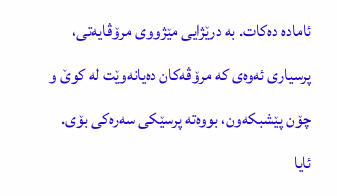ئامادە دەکات. بە درێژایی مێژووی مرۆڤایەتی، پرسیاری ئەوەی کە مرۆڤەکان دەیانەوێت لە کوێ و چۆن پێشبکەون، بووەتە پرسێکی سەرەکی بۆی. ئایا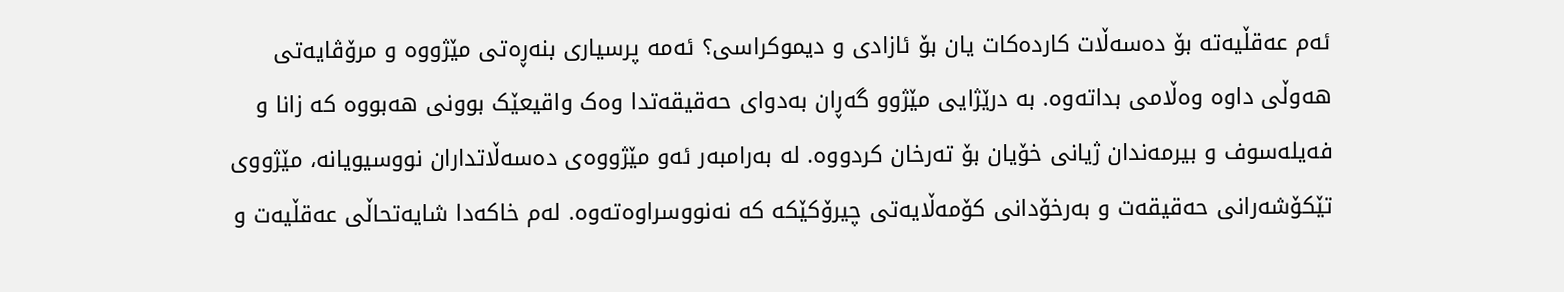ئەم عەقڵیەتە بۆ دەسەڵات کاردەکات یان بۆ ئازادی و دیموکراسی؟ ئەمە پرسیاری بنەڕەتی مێژووە و مرۆڤایەتی هەوڵی داوە وەڵامی بداتەوە. بە درێژایی مێژوو گەڕان بەدوای حەقیقەتدا وەک واقیعێک بوونی هەبووە کە زانا و فەیلەسوف و بیرمەندان ژیانی خۆیان بۆ تەرخان کردووە. لە بەرامبەر ئەو مێژووەی دەسەڵاتداران نووسیویانە، مێژووی تێکۆشەرانی حەقیقەت و بەرخۆدانی کۆمەڵایەتی چیرۆکێکە کە نەنووسراوەتەوە. لەم خاکەدا شایەتحاڵی عەقڵیەت و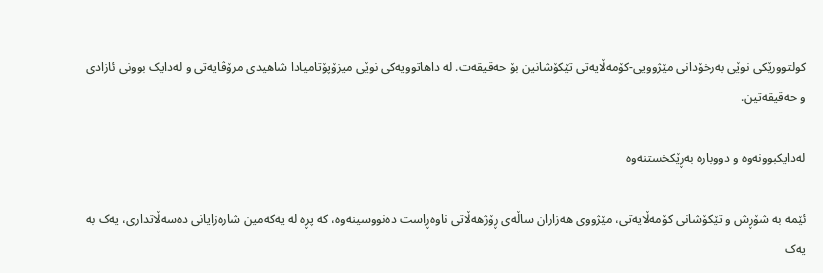کولتوورێکی نوێی بەرخۆدانی مێژوویی-کۆمەڵایەتی تێکۆشانین بۆ حەقیقەت. لە داهاتوویەکی نوێی میزۆپۆتامیادا شاهیدی مرۆڤایەتی و لەدایک بوونی ئازادی و حەقیقەتین.

لەدایکبوونەوە و دووبارە بەڕێکخستنەوە

ئێمە بە شۆڕش و تێکۆشانی کۆمەڵایەتی، مێژووی هەزاران ساڵەی ڕۆژهەڵاتی ناوەڕاست دەنووسینەوە، کە پڕە لە یەکەمین شارەزایانی دەسەڵاتداری، یەک بە یەک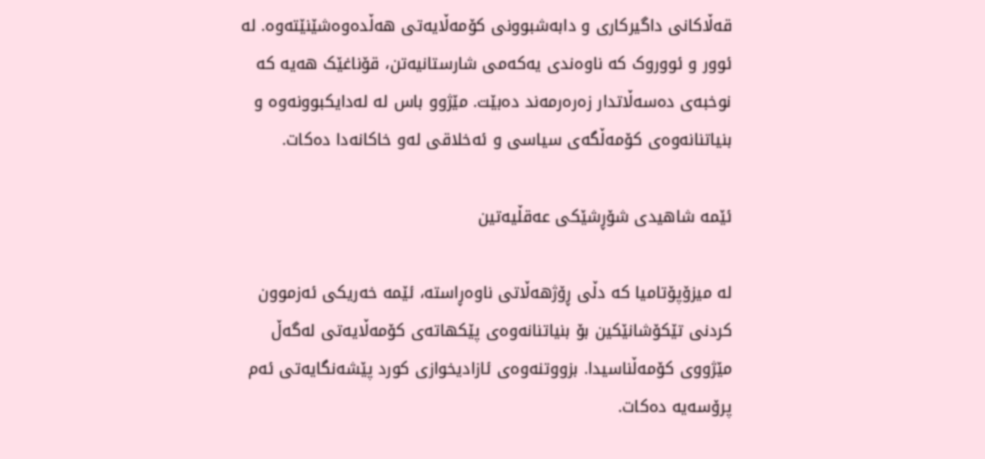قەڵاکانی داگیرکاری و دابەشبوونی کۆمەڵایەتی هەڵدەوەشێنێتەوە. لە ئوور و ئووروک کە ناوەندی یەکەمی شارستانیەتن، قۆناغێک هەیە کە نوخبەی دەسەڵاتدار زەرەرمەند دەبێت. مێژوو باس لە لەدایکبوونەوە و بنیاتنانەوەی کۆمەڵگەی سیاسی و ئەخلاقی لەو خاکانەدا دەکات.

ئێمە شاهیدی شۆڕشێکی عەقڵیەتین

لە میزۆپۆتامیا کە دڵی ڕۆژهەڵاتی ناوەڕاستە، ئێمە خەریکی ئەزموون کردنی تێکۆشانێکین بۆ بنیاتنانەوەی پێکهاتەی کۆمەڵایەتی لەگەڵ مێژووی کۆمەڵناسیدا. بزووتنەوەی ئازادیخوازی کورد پێشەنگایەتی ئەم پرۆسەیە دەکات.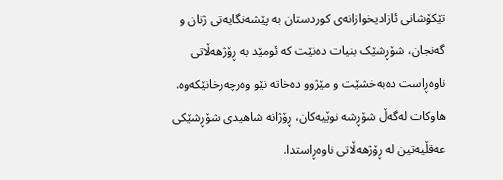تێکۆشانی ئازادیخوازانەی کوردستان بە پێشەنگایەتی ژنان و گەنجان، شۆڕشێک بنیات دەنێت کە ئومێد بە ڕۆژهەڵاتی ناوەڕاست دەبەخشێت و مێژوو دەخاتە نێو وەرچەرخانێکەوە. هاوکات لەگەڵ شۆڕشە نوێیەکان، ڕۆژانە شاهیدی شۆڕشێکی عەقڵیەتین لە ڕۆژهەڵاتی ناوەڕاستدا.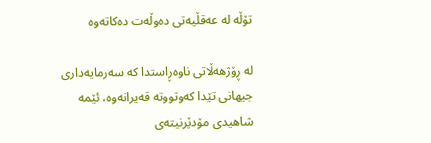تۆڵە لە عەقڵیەتی دەوڵەت دەکاتەوە

لە ڕۆژهەڵاتی ناوەڕاستدا کە سەرمایەداری جیهانی تێدا کەوتووتە قەیرانەوە، ئێمە شاهیدی مۆدێرنیتەی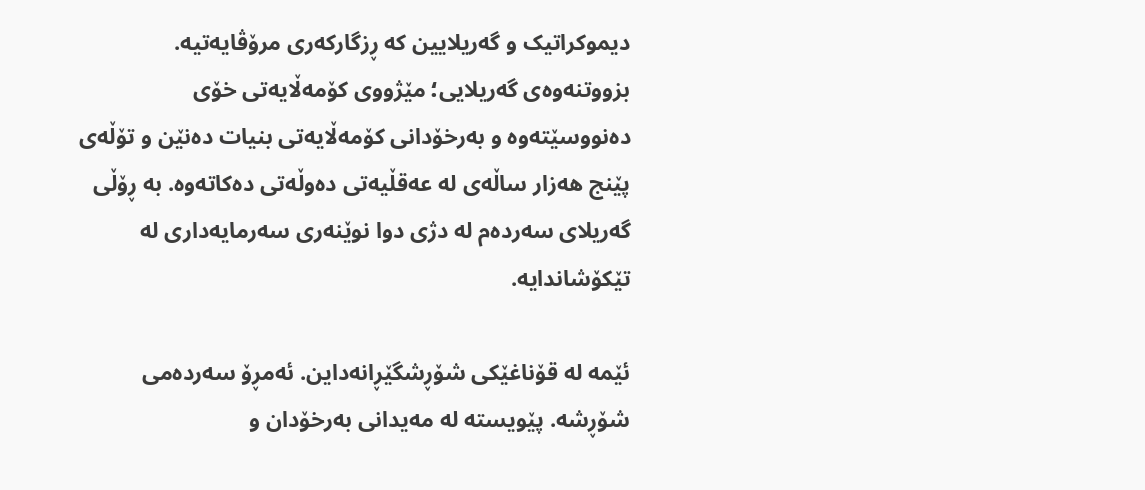دیموکراتیک و گەریلایین کە ڕزگارکەری مرۆڤایەتیە. بزووتنەوەی گەریلایی؛ مێژووی کۆمەڵایەتی خۆی دەنووسێتەوە و بەرخۆدانی کۆمەڵایەتی بنیات دەنێن و تۆڵەی پێنج هەزار ساڵەی لە عەقڵیەتی دەوڵەتی دەکاتەوە. بە ڕۆڵی گەریلای سەردەم لە دژی دوا نوێنەری سەرمایەداری لە تێکۆشاندایە.

ئێمە لە قۆناغێکی شۆڕشگێڕانەداین. ئەمڕۆ سەردەمی شۆڕشە. پێویستە لە مەیدانی بەرخۆدان و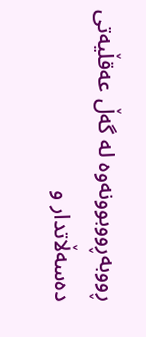ڕووبەڕووبوونەوە لە گەڵ عەقڵیەتی دەسەڵاتدار و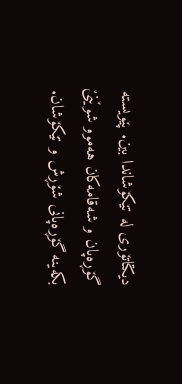دیکتاتۆری لە تێکۆشاندا بین. پێویستە گۆڕەپان و شەقامەکان هەموو شوێنێ بکەینە گۆڕەپانی شۆڕش و تێکۆشان.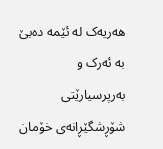هەریەک لە ئێمە دەبێ بە ئەرک و بەرپرسیارێتی شۆڕشگێڕانەی خۆمان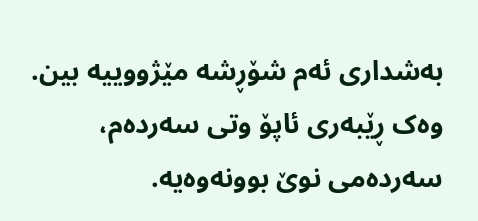بەشداری ئەم شۆڕشە مێژووییە بین. وەک ڕێبەری ئاپۆ وتی سەردەم، سەردەمی نوێ بوونەوەیە.